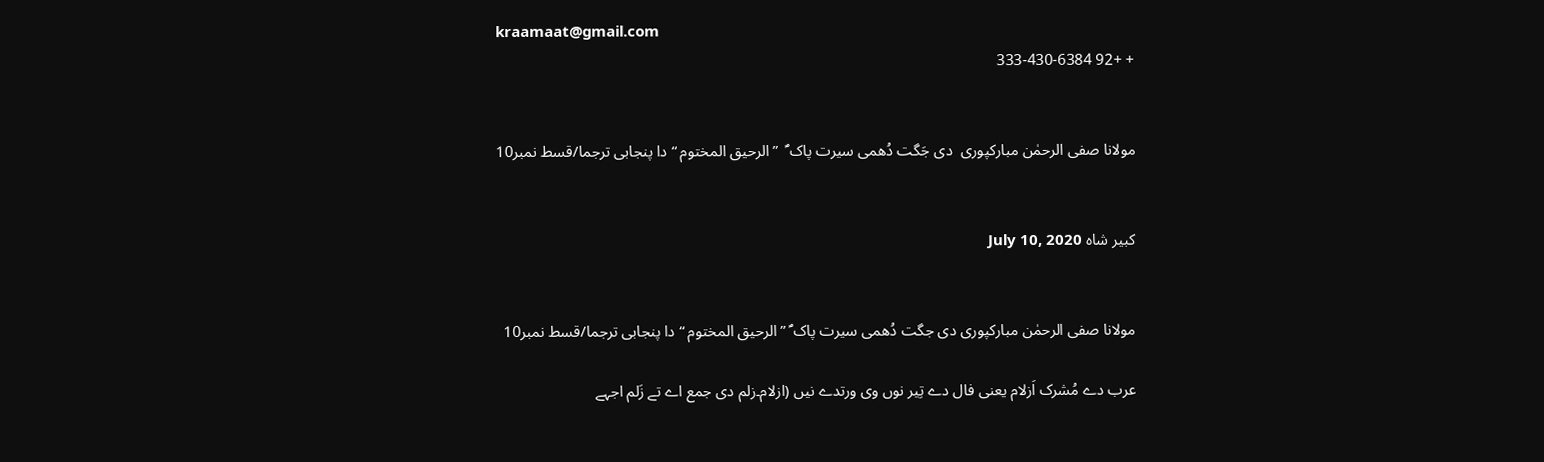kraamaat@gmail.com
+ +92 333-430-6384


مولانا صفی الرحمٰن مبارکپوری  دی جَگت دُھمی سیرت پاک ؐ  ”الرحیق المختوم “ دا پنجابی ترجما/قسط نمبر10


کبیر شاہ July 10, 2020


مولانا صفی الرحمٰن مبارکپوری دی جگت دُھمی سیرت پاک ؐ ”الرحیق المختوم “ دا پنجابی ترجما/قسط نمبر10

عرب دے مُشرک اَزلام یعنی فال دے تِیر نوں وی ورتدے نیں (ازلام۔زلم دی جمع اے تے زَلم اجہے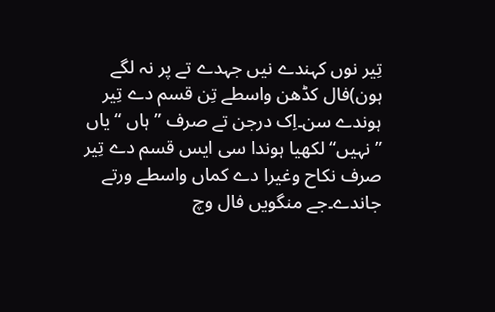تِیر نوں کہندے نیں جہدے تے پر نہ لگے ہون)فال کڈھن واسطے تِن قسم دے تِیر ہوندے سن۔اِک درجن تے صرف ”ہاں “ یاں ”نہیں“ لکھیا ہوندا سی ایس قسم دے تِیر صرف نکاح وغیرا دے کماں واسطے ورتے جاندے۔جے منگویں فال وچ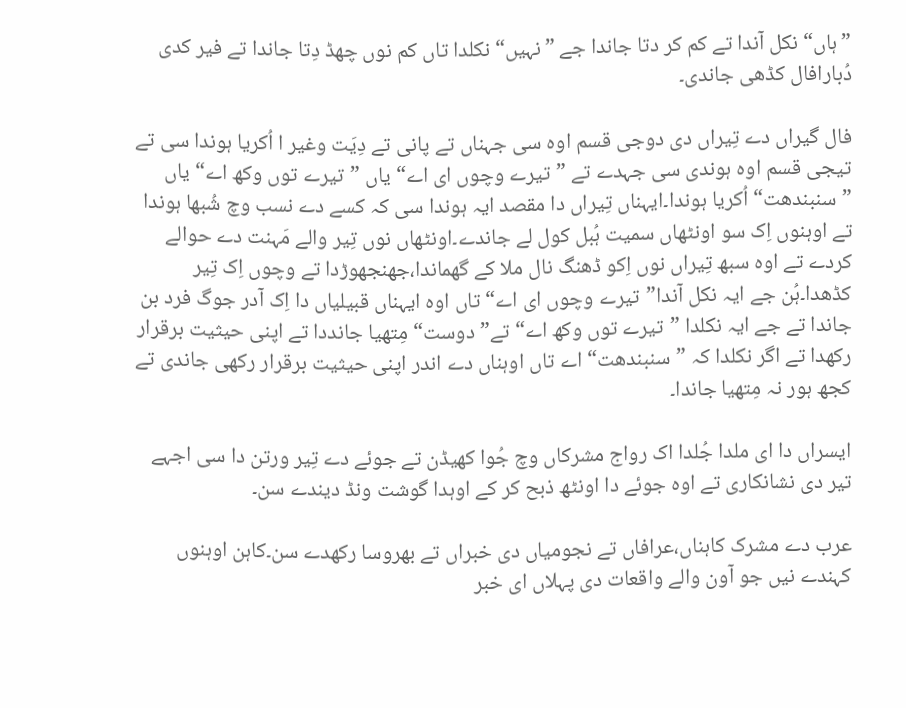”ہاں“ نکل آندا تے کم کر دتا جاندا جے ”نہیں“ نکلدا تاں کم نوں چھڈ دِتا جاندا تے فیر کدی دُبارافال کڈھی جاندی۔

فال گیراں دے تِیراں دی دوجی قسم اوہ سی جہناں تے پانی تے دِیَت وغیر ا اُکریا ہوندا سی تے تیجی قسم اوہ ہوندی سی جہدے تے ”تیرے وچوں ای اے“ یاں ”تیرے توں وکھ اے“ یاں ”سنبندھت“ اُکریا ہوندا۔ایہناں تِیراں دا مقصد ایہ ہوندا سی کہ کسے دے نسب وچ شُبھا ہوندا تے اوہنوں اِک سو اونٹھاں سمیت ہُبل کول لے جاندے۔اونٹھاں نوں تِیر والے مَہنت دے حوالے کردے تے اوہ سبھ تِیراں نوں اِکو ڈھنگ نال ملا کے گھماندا،جھنجھوڑدا تے وچوں اِک تِیر کڈھدا۔ہُن جے ایہ نکل آندا”تیرے وچوں ای اے“ تاں اوہ ایہناں قبیلیاں دا اِک آدر جوگ فرد بن جاندا تے جے ایہ نکلدا ”تیرے توں وکھ اے“ تے”دوست“ مِتھیا جانددا تے اپنی حیثیت برقرار رکھدا تے اگر نکلدا کہ ”سنبندھت“ اے تاں اوہناں دے اندر اپنی حیثیت برقرار رکھی جاندی تے کجھ ہور نہ مِتھیا جاندا۔

ایسراں دا ای ملدا جُلدا اک رواج مشرکاں وچ جُوا کھیڈن تے جوئے دے تِیر ورتن دا سی اجہے تیر دی نشانکاری تے اوہ جوئے دا اونٹھ ذبح کر کے اوہدا گوشت ونڈ دیندے سن۔

عرب دے مشرک کاہناں،عرافاں تے نجومیاں دی خبراں تے بھروسا رکھدے سن۔کاہن اوہنوں کہندے نیں جو آون والے واقعات دی پہلاں ای خبر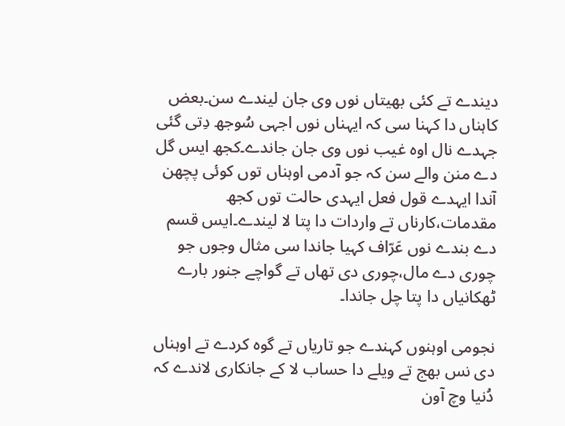دیندے تے کئی بھیتاں نوں وی جان لیندے سن۔بعض کاہناں دا کہنا سی کہ ایہناں نوں اجہی سُوجھ دِتی گئی جہدے نال اوہ غیب نوں وی جان جاندے۔کجھ ایس گل دے منن والے سن کہ جو آدمی اوہناں توں کوئی پچھن آندا ایہدے قول فعل ایہدی حالت توں کجھ مقدمات،کارناں تے واردات دا پتا لا لیندے۔ایس قسم دے بندے نوں عَرّاف کہیا جاندا سی مثال وجوں جو چوری دے مال،چوری دی تھاں تے گواچے جنور بارے ٹھکانیاں دا پتا چل جاندا۔

نجومی اوہنوں کہندے جو تاریاں تے گوہ کردے تے اوہناں دی نس بھج تے ویلے دا حساب لا کے جانکاری لاندے کہ دُنیا وچ آون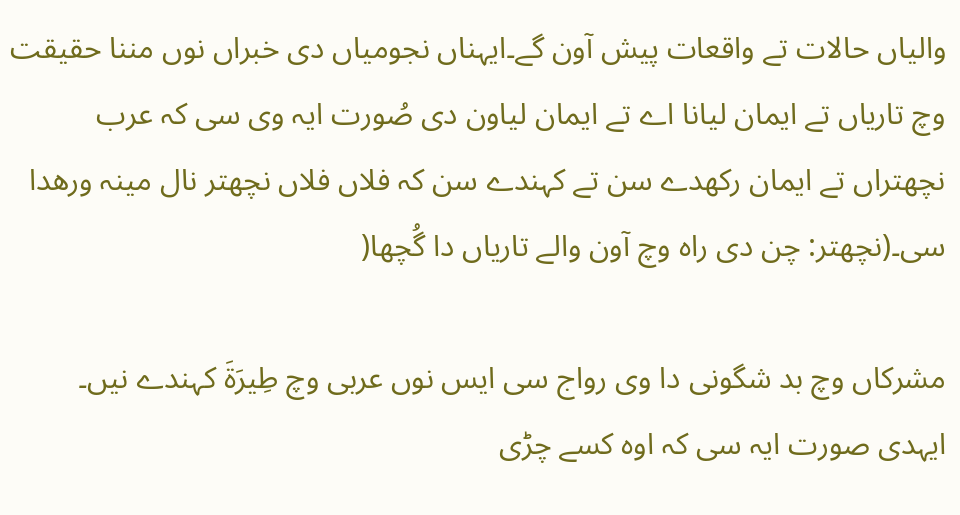والیاں حالات تے واقعات پیش آون گے۔ایہناں نجومیاں دی خبراں نوں مننا حقیقت وچ تاریاں تے ایمان لیانا اے تے ایمان لیاون دی صُورت ایہ وی سی کہ عرب نچھتراں تے ایمان رکھدے سن تے کہندے سن کہ فلاں فلاں نچھتر نال مینہ ورھدا سی۔(نچھتر: چن دی راہ وچ آون والے تاریاں دا گُچھا(

مشرکاں وچ بد شگونی دا وی رواج سی ایس نوں عربی وچ طِیرَۃَ کہندے نیں۔ ایہدی صورت ایہ سی کہ اوہ کسے چڑی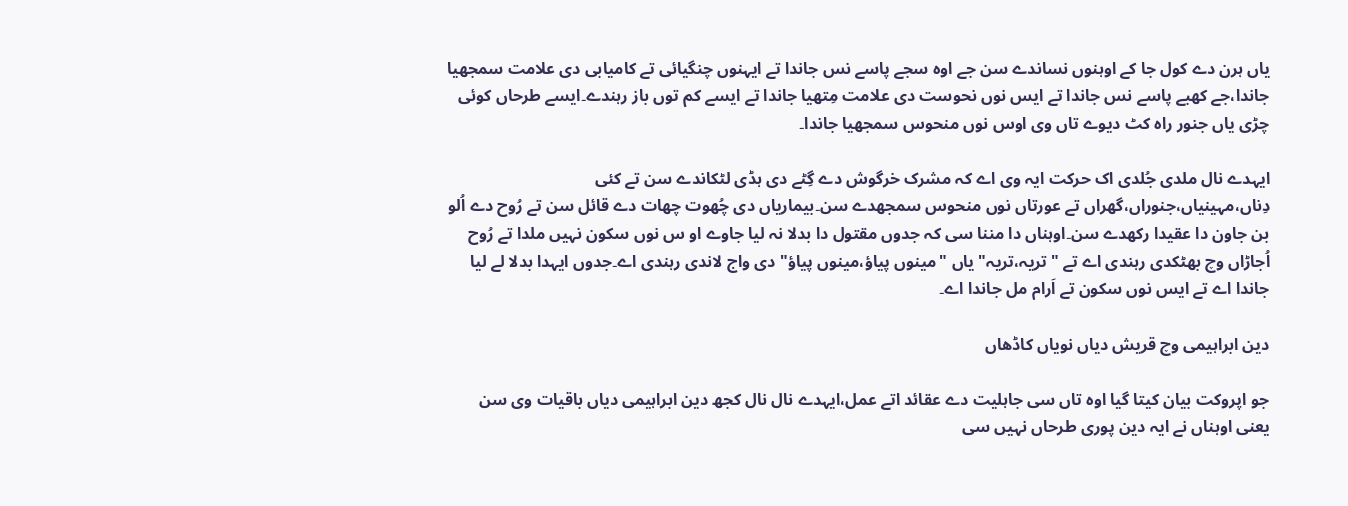یاں ہرن دے کول جا کے اوہنوں نساندے سن جے اوہ سجے پاسے نس جاندا تے ایہنوں چنگیائی تے کامیابی دی علامت سمجھیا جاندا،جے کھبے پاسے نس جاندا تے ایس نوں نحوست دی علامت مِتھیا جاندا تے ایسے کم توں باز رہندے۔ایسے طرحاں کوئی چڑی یاں جنور راہ کٹ دیوے تاں وی اوس نوں منحوس سمجھیا جاندا۔

ایہدے نال ملدی جُلدی اک حرکت ایہ وی اے کہ مشرک خرگوش دے گِٹے دی ہڈی لٹکاندے سن تے کئی دِناں،مہینیاں،جنوراں،گھراں تے عورتاں نوں منحوس سمجھدے سن۔بیماریاں دی چُھوت چھات دے قائل سن تے رُوح دے اُلو بن جاون دا عقیدا رکھدے سن۔اوہناں دا مننا سی کہ جدوں مقتول دا بدلا نہ لیا جاوے او س نوں سکون نہیں ملدا تے رُوح اُجاڑاں وچ بھٹکدی رہندی اے تے "تریہ،تریہ" یاں "مینوں پیاؤ،مینوں پیاؤ" دی واج لاندی رہندی اے۔جدوں ایہدا بدلا لے لیا جاندا اے تے ایس نوں سکون تے اَرام مل جاندا اے۔

دین ابراہیمی وچ قریش دیاں نویاں کاڈھاں

جو اپروکت بیان کیتا گیا اوہ تاں سی جاہلیت دے عقائد اتے عمل،ایہدے نال نال کجھ دین ابراہیمی دیاں باقیات وی سن یعنی اوہناں نے ایہ دین پوری طرحاں نہیں سی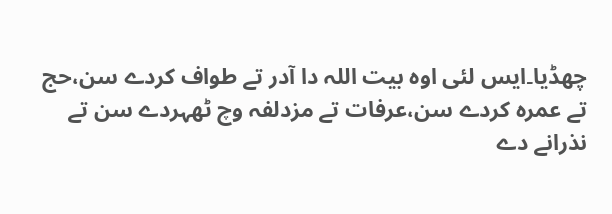چھڈیا۔ایس لئی اوہ بیت اللہ دا آدر تے طواف کردے سن،حج تے عمرہ کردے سن،عرفات تے مزدلفہ وچ ٹھہردے سن تے نذرانے دے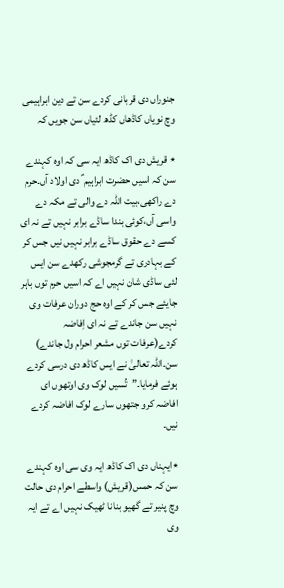جنوراں دی قربانی کردے سن تے دین ابراہیمی وچ نویاں کاڈھاں کڈھ لئیاں سن جویں کہ

٭ قریش دی اک کاڈھ ایہ سی کہ اوہ کہندے سن کہ اسیں حضرت ابراہیم ؑ دی اولاد آں۔حرم دے راکھی،بیت اللہ دے والی تے مکہ دے واسی آں،کوئی بندا ساڈے برابر نہیں تے نہ ای کسے دے حقوق ساڈے برابر نہیں نیں جس کر کے بہادری تے گرمجوشی رکھدے سن ایس لئی ساڈی شان نہیں اے کہ اسیں حرم توں باہر جایئے جس کر کے اوہ حج دوران عرفات وی نہیں سن جاندے تے نہ ای اِفاضہ کردے(عرفات توں مشعر احرام ول جاندے) سن۔اللہ تعالیٰ نے ایس کاڈھ دی درسی کردے ہوئے فرمایا۔”تُسیں لوک وی اوتھوں ای افاضہ کرو جتھوں سارے لوک افاضہ کردے نیں۔

٭ایہناں دی اک کاڈھ ایہ وی سی اوہ کہندے سن کہ حمس(قریش) واسطے احرام دی حالت وچ پنیر تے گھیو بنانا ٹھیک نہیں اے تے ایہ وی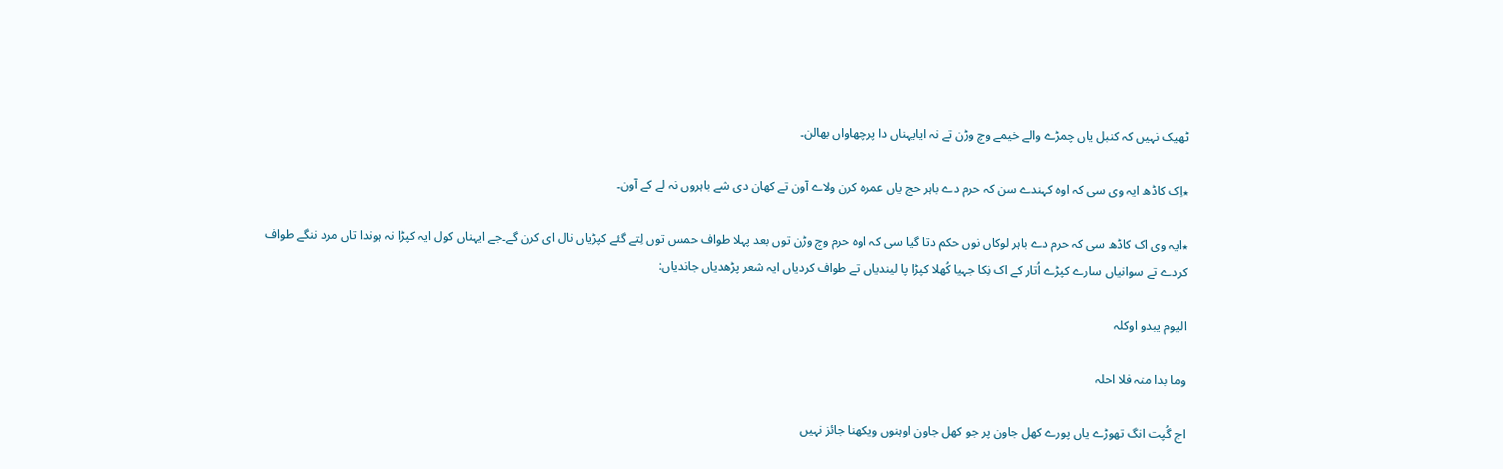ٹھیک نہیں کہ کنبل یاں چمڑے والے خیمے وچ وڑن تے نہ ایایہناں دا پرچھاواں بھالن۔

٭اِک کاڈھ ایہ وی سی کہ اوہ کہندے سن کہ حرم دے باہر حج یاں عمرہ کرن ولاے آون تے کھان دی شے باہروں نہ لے کے آون۔

٭ایہ وی اک کاڈھ سی کہ حرم دے باہر لوکاں نوں حکم دتا گیا سی کہ اوہ حرم وچ وڑن توں بعد پہلا طواف حمس توں لِتے گئے کپڑیاں نال ای کرن گے۔جے ایہناں کول ایہ کپڑا نہ ہوندا تاں مرد ننگے طواف کردے تے سوانیاں سارے کپڑے اُتار کے اک نِکا جہیا کُھلا کپڑا پا لیندیاں تے طواف کردیاں ایہ شعر پڑھدیاں جاندیاں:

الیوم یبدو اوکلہ

وما بدا منہ فلا احلہ

اج گُپت انگ تھوڑے یاں پورے کھل جاون پر جو کھل جاون اوہنوں ویکھنا جائز نہیں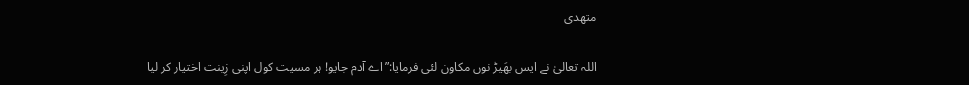متھدی

اللہ تعالیٰ نے ایس بھَیڑ نوں مکاون لئی فرمایا:”اے آدم جایو! ہر مسیت کول اپنی زِینت اختیار کر لیا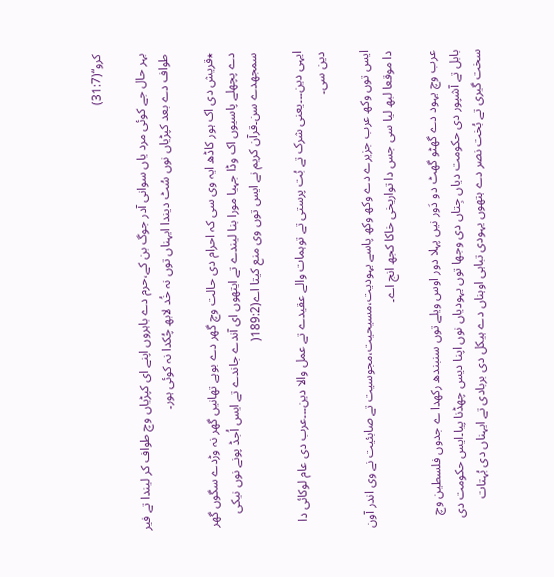کرو“(31:7)

بہر حال جے کوئی مرد یاں سوانی آدر جوگ بن کے،حرم دے باہروں اپنے ای کپڑیاں وچ طواف کر لیندا تے فیر طواف دے بعد کپڑیاں نوں سُٹ دیندا ایہناں توں نہ خُد لابھ چُکدا نہ کوئی ہور۔

٭قریش دی اک ہور کاڈھ ایہ وی سی کہ احرام دی حالت وچ گھر دے بوہے تھانیں گھر نہ وڑدے سگوں گھر دے پچھلے پاسیوں اک وڈا جہیا مورا بنا لیندے تے ایتھوں ای آندے جاندے تے ایس اُجڈ پونے نوں نیکی سمجھدے سن۔قرآن کریم نے ایس توں وی منع کیتا اے(189:2(

ایہی دین۔۔۔یعنی شرک تے بُت پرستی تے توہمات والے عقیدے تے عمل والا دین۔۔۔عرب دی عام لوکائی دا دین سی۔

ایس توں وکھ عرب جزیرے دے وکھ وکھ پاسے یہودیت،مسیحیت،مجوسیت تے صابئیت نے وی اندر آون دا موقعا لبھ لیا سی جس دا تواریخی خاکا کجھ انج اے۔

عرب وچ یہود دے گھٹو گھٹ دو دَور نیں پہلا دور اوس ویلے توں سنبندھ رکھدا ے جدوں فلسطین وچ بابل تے آشپور دی حکومت دیاں جِتاں دی وجھا توں یہودیاں نوں اپنا دیس چھڈنا پیا۔ایس حکومت دی سخت گیری تے بُخت نصر دے ہتھوں یہودی تباہی اوہناں دے ہیکل دی بربادی تے ایہناں دی بُہتات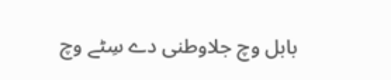بابل وچ جلاوطنی دے سِٹے وچ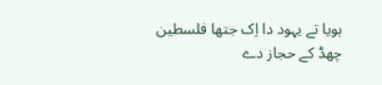ہویا تے یہود دا اِک جتھا فلسطین چھڈ کے حجاز دے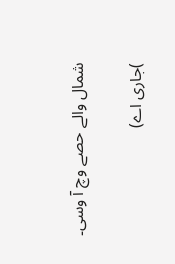شمال والے حصے وچ آ وسی۔

)جاری اے)